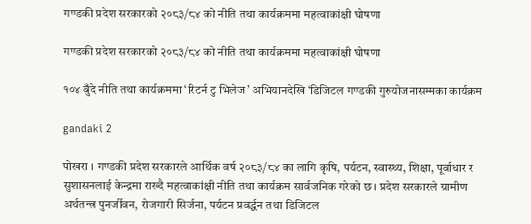गण्डकी प्रदेश सरकारको २०८३/८४ को नीति तथा कार्यक्रममा महत्वाकांक्षी घोषणा

गण्डकी प्रदेश सरकारको २०८३/८४ को नीति तथा कार्यक्रममा महत्वाकांक्षी घोषणा

१०४ बुँदे नीति तथा कार्यक्रममा ‘रिटर्न टु भिलेज’ अभियानदेखि ‘डिजिटल गण्डकी गुरुयोजनासम्मका कार्यक्रम

gandaki 2

पोखरा । गण्डकी प्रदेश सरकारले आर्थिक वर्ष २०८३/८४ का लागि कृषि, पर्यटन, स्वास्थ्य, शिक्षा, पूर्वाधार र सुशासनलाई केन्द्रमा राख्दै महत्वाकांक्षी नीति तथा कार्यक्रम सार्वजनिक गरेको छ। प्रदेश सरकारले ग्रामीण अर्थतन्त्र पुनर्जीवन, रोजगारी सिर्जना, पर्यटन प्रवर्द्धन तथा डिजिटल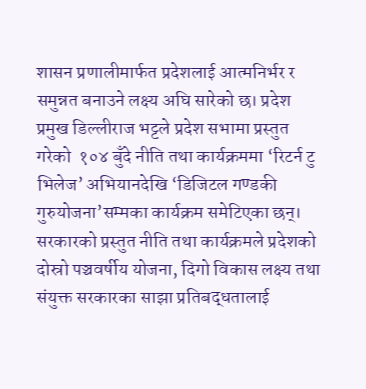शासन प्रणालीमार्फत प्रदेशलाई आत्मनिर्भर र समुन्नत बनाउने लक्ष्य अघि सारेको छ। प्रदेश  प्रमुख डिल्लीराज भट्टले प्रदेश सभामा प्रस्तुत गरेको  १०४ बुँदे नीति तथा कार्यक्रममा ‘रिटर्न टु भिलेज’ अभियानदेखि ‘डिजिटल गण्डकी गुरुयोजना’सम्मका कार्यक्रम समेटिएका छन्। सरकारको प्रस्तुत नीति तथा कार्यक्रमले प्रदेशको दोस्रो पञ्चवर्षीय योजना, दिगो विकास लक्ष्य तथा संयुक्त सरकारका साझा प्रतिबद्धतालाई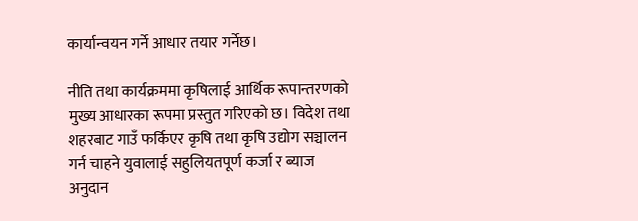कार्यान्वयन गर्ने आधार तयार गर्नेछ।

नीति तथा कार्यक्रममा कृषिलाई आर्थिक रूपान्तरणको मुख्य आधारका रूपमा प्रस्तुत गरिएको छ। विदेश तथा शहरबाट गाउँ फर्किएर कृषि तथा कृषि उद्योग सञ्चालन गर्न चाहने युवालाई सहुलियतपूर्ण कर्जा र ब्याज अनुदान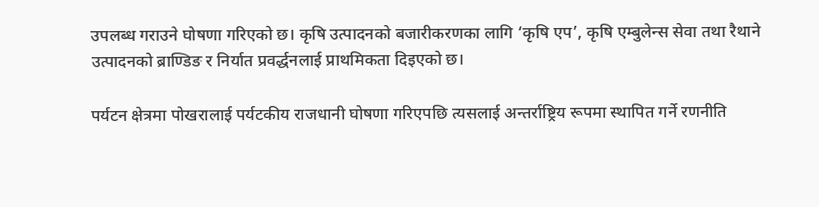उपलब्ध गराउने घोषणा गरिएको छ। कृषि उत्पादनको बजारीकरणका लागि ‘कृषि एप’, कृषि एम्बुलेन्स सेवा तथा रैथाने उत्पादनको ब्राण्डिङ र निर्यात प्रवर्द्धनलाई प्राथमिकता दिइएको छ।

पर्यटन क्षेत्रमा पोखरालाई पर्यटकीय राजधानी घोषणा गरिएपछि त्यसलाई अन्तर्राष्ट्रिय रूपमा स्थापित गर्ने रणनीति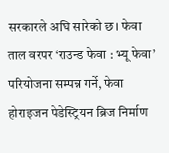सरकारले अघि सारेको छ। फेवा ताल वरपर ‘राउन्ड फेवा : भ्यू फेवा’ परियोजना सम्पन्न गर्ने, फेवा होराइजन पेडेस्ट्रियन ब्रिज निर्माण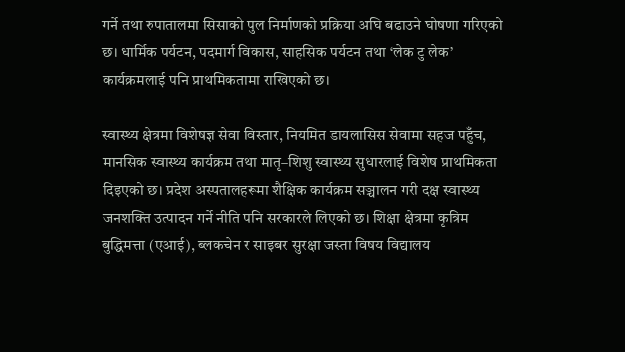गर्ने तथा रुपातालमा सिसाको पुल निर्माणको प्रक्रिया अघि बढाउने घोषणा गरिएको छ। धार्मिक पर्यटन, पदमार्ग विकास, साहसिक पर्यटन तथा ‘लेक टु लेक’ कार्यक्रमलाई पनि प्राथमिकतामा राखिएको छ।

स्वास्थ्य क्षेत्रमा विशेषज्ञ सेवा विस्तार, नियमित डायलासिस सेवामा सहज पहुँच, मानसिक स्वास्थ्य कार्यक्रम तथा मातृ–शिशु स्वास्थ्य सुधारलाई विशेष प्राथमिकता दिइएको छ। प्रदेश अस्पतालहरूमा शैक्षिक कार्यक्रम सञ्चालन गरी दक्ष स्वास्थ्य जनशक्ति उत्पादन गर्ने नीति पनि सरकारले लिएको छ। शिक्षा क्षेत्रमा कृत्रिम बुद्धिमत्ता (एआई), ब्लकचेन र साइबर सुरक्षा जस्ता विषय विद्यालय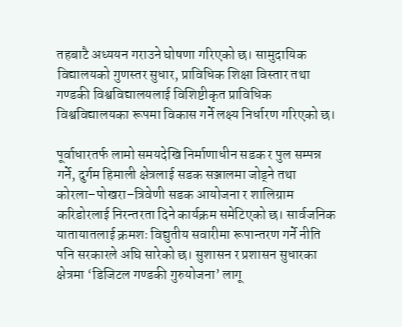तहबाटै अध्ययन गराउने घोषणा गरिएको छ। सामुदायिक विद्यालयको गुणस्तर सुधार, प्राविधिक शिक्षा विस्तार तथा गण्डकी विश्वविद्यालयलाई विशिष्टीकृत प्राविधिक विश्वविद्यालयका रूपमा विकास गर्ने लक्ष्य निर्धारण गरिएको छ।

पूर्वाधारतर्फ लामो समयदेखि निर्माणाधीन सडक र पुल सम्पन्न गर्ने, दुर्गम हिमाली क्षेत्रलाई सडक सञ्जालमा जोड्ने तथा कोरला–पोखरा–त्रिवेणी सडक आयोजना र शालिग्राम करिडोरलाई निरन्तरता दिने कार्यक्रम समेटिएको छ। सार्वजनिक यातायातलाई क्रमशः विद्युतीय सवारीमा रूपान्तरण गर्ने नीति पनि सरकारले अघि सारेको छ। सुशासन र प्रशासन सुधारका क्षेत्रमा ‘डिजिटल गण्डकी गुरुयोजना’ लागू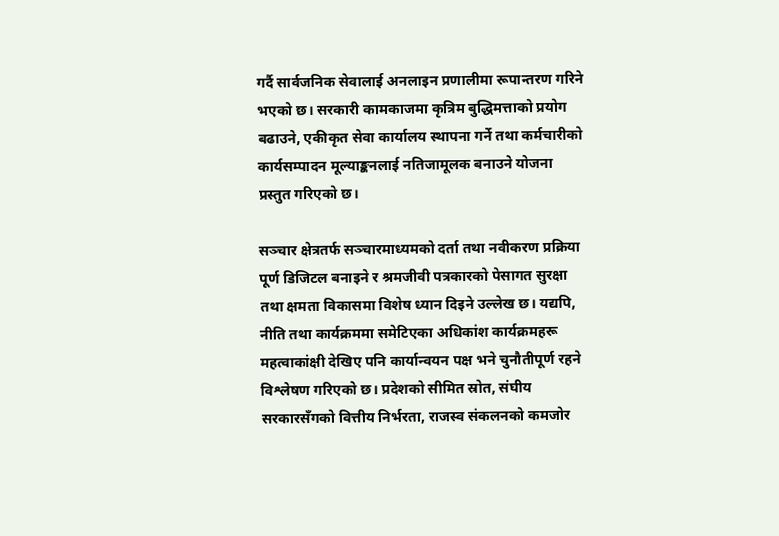गर्दै सार्वजनिक सेवालाई अनलाइन प्रणालीमा रूपान्तरण गरिने भएको छ। सरकारी कामकाजमा कृत्रिम बुद्धिमत्ताको प्रयोग बढाउने, एकीकृत सेवा कार्यालय स्थापना गर्ने तथा कर्मचारीको कार्यसम्पादन मूल्याङ्कनलाई नतिजामूलक बनाउने योजना प्रस्तुत गरिएको छ।

सञ्चार क्षेत्रतर्फ सञ्चारमाध्यमको दर्ता तथा नवीकरण प्रक्रिया पूर्ण डिजिटल बनाइने र श्रमजीवी पत्रकारको पेसागत सुरक्षा तथा क्षमता विकासमा विशेष ध्यान दिइने उल्लेख छ। यद्यपि, नीति तथा कार्यक्रममा समेटिएका अधिकांश कार्यक्रमहरू महत्वाकांक्षी देखिए पनि कार्यान्वयन पक्ष भने चुनौतीपूर्ण रहने विश्लेषण गरिएको छ। प्रदेशको सीमित स्रोत, संघीय सरकारसँगको वित्तीय निर्भरता, राजस्व संकलनको कमजोर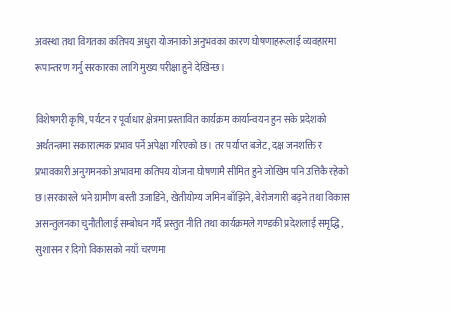अवस्था तथा विगतका कतिपय अधुरा योजनाको अनुभवका कारण घोषणाहरूलाई व्यवहारमा रूपान्तरण गर्नु सरकारका लागि मुख्य परीक्षा हुने देखिन्छ।

विशेषगरी कृषि, पर्यटन र पूर्वाधार क्षेत्रमा प्रस्तावित कार्यक्रम कार्यान्वयन हुन सके प्रदेशको अर्थतन्त्रमा सकारात्मक प्रभाव पर्ने अपेक्षा गरिएको छ। तर पर्याप्त बजेट, दक्ष जनशक्ति र प्रभावकारी अनुगमनको अभावमा कतिपय योजना घोषणामै सीमित हुने जोखिम पनि उत्तिकै रहेको छ।सरकारले भने ग्रामीण बस्ती उजाडिने, खेतीयोग्य जमिन बाँझिने, बेरोजगारी बढ्ने तथा विकास असन्तुलनका चुनौतीलाई सम्बोधन गर्दै प्रस्तुत नीति तथा कार्यक्रमले गण्डकी प्रदेशलाई समृद्धि, सुशासन र दिगो विकासको नयाँ चरणमा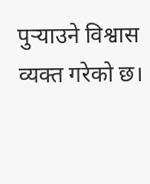पुर्‍याउने विश्वास व्यक्त गरेको छ।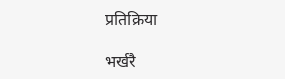प्रतिक्रिया

भर्खरै